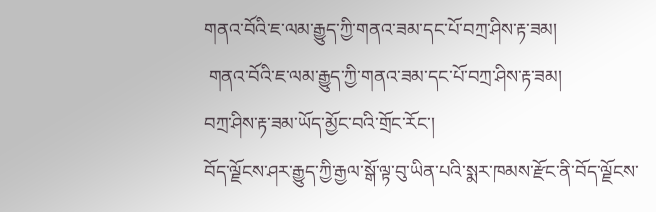གནའ་བོའི་ཇ་ལམ་རྒྱུད་ཀྱི་གནའ་ཟམ་དང་པོ་བཀྲ་ཤིས་རྟ་ཟམ།
 གནའ་བོའི་ཇ་ལམ་རྒྱུད་ཀྱི་གནའ་ཟམ་དང་པོ་བཀྲ་ཤིས་རྟ་ཟམ།
བཀྲ་ཤིས་རྟ་ཟམ་ཡོད་མྱོང་བའི་གྲོང་རོང་།
བོད་ལྗོངས་ཤར་རྒྱུད་ཀྱི་རྒྱལ་སྒོ་ལྟ་བུ་ཡིན་པའི་སྨར་ཁམས་རྫོང་ནི་བོད་ལྗོངས་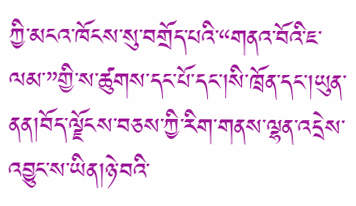ཀྱི་མངའ་ཁོངས་སུ་བགྲོད་པའི་“གནའ་བོའི་ཇ་ལམ་”གྱི་ས་ཚུགས་དང་པོ་དང་།སི་ཁྲོན་དང་།ཡུན་ནན།བོད་ལྗོངས་བཅས་ཀྱི་རིག་གནས་ལྷན་འདྲེས་འབྱུང་ས་ཡིན།ཉེ་བའི་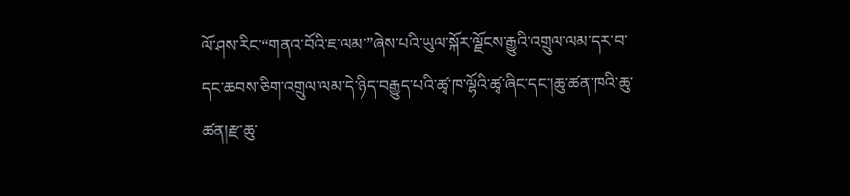ལོ་ཤས་རིང་“གནའ་བོའི་ཇ་ལམ་”ཞེས་པའི་ཡུལ་སྐོར་ལྗོངས་རྒྱུའི་འགྲུལ་ལམ་དར་བ་དང་ཆབས་ཅིག་འགྲུལ་ལམ་དེ་ཉིད་བརྒྱུད་པའི་ཚྭ་ཁ་ལྷོའི་ཚྭ་ཞིང་དང་།ཆུ་ཚན་ཁའི་ཆུ་ཚན།རྫ་ཆུ་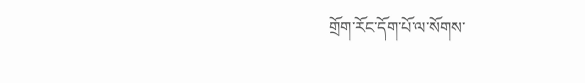གྲོག་རོང་དོག་པོ་ལ་སོགས་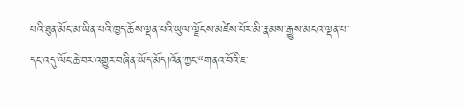པའི་ཐུན་མོང་མ་ཡིན་པའི་ཁྱད་ཆོས་ལྡན་པའི་ཡུལ་ལྗོངས་མཛེས་པོར་མི་རྣམས་རྒྱུས་མངའ་ལྡན་པ་དང་འདུ་ལོང་ཆེ་བར་འགྱུར་བཞིན་ཡོད་མོད།འོན་ཀྱང་“གནའ་བོའི་ཇ་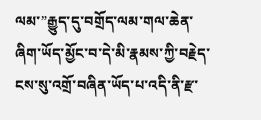ལམ་”རྒྱུད་དུ་བགྲོད་ལམ་གལ་ཆེན་ཞིག་ཡོད་མྱོང་བ་དེ་མི་རྣམས་ཀྱི་བརྗེད་ངས་སུ་འགྲོ་བཞིན་ཡོད་པ་འདི་ནི་རྫ་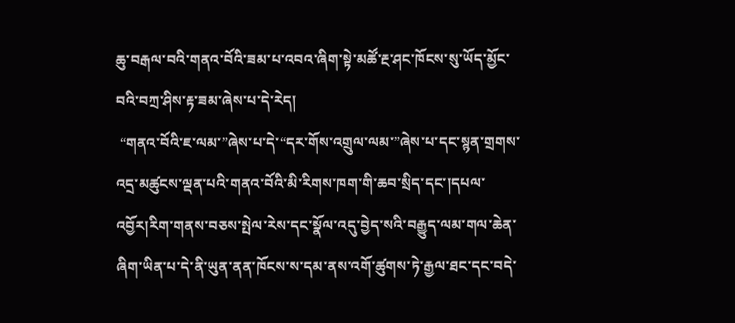ཆུ་བརྒལ་བའི་གནའ་བོའི་ཟམ་པ་འབའ་ཞིག་སྟེ་མཚོ་རྔ་ཤང་ཁོངས་སུ་ཡོད་མྱོང་བའི་བཀྲ་ཤིས་རྟ་ཟམ་ཞེས་པ་དེ་རེད།
 “གནའ་བོའི་ཇ་ལམ་”ཞེས་པ་དེ་“དར་གོས་འགྲུལ་ལམ་”ཞེས་པ་དང་སྙན་གྲགས་འདྲ་མཚུངས་ལྡན་པའི་གནའ་བོའི་མི་རིགས་ཁག་གི་ཆབ་སྲིད་དང་།དཔལ་འབྱོར།རིག་གནས་བཅས་སྤེལ་རེས་དང་སྣོལ་འདུ་བྱེད་སའི་བརྒྱུད་ལམ་གལ་ཆེན་ཞིག་ཡིན་པ་དེ་ནི་ཡུན་ནན་ཁོངས་ས་དམ་ནས་འགོ་ཚུགས་ཏེ་རྒྱལ་ཐང་དང་བདེ་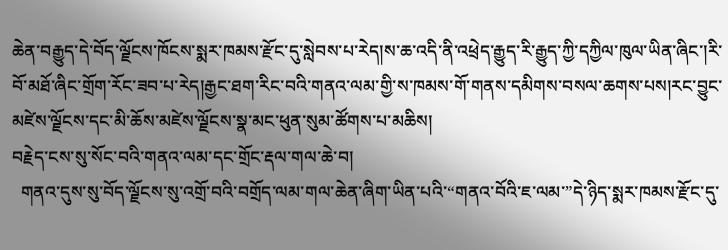ཆེན་བརྒྱུད་དེ་བོད་ལྗོངས་ཁོངས་སྨར་ཁམས་རྫོང་དུ་སླེབས་པ་རེད།ས་ཆ་འདི་ནི་འཕྲེད་རྒྱུད་རི་རྒྱུད་ཀྱི་དཀྱིལ་ཁུལ་ཡིན་ཞིང་།རི་བོ་མཐོ་ཞིང་གྲོག་རོང་ཟབ་པ་རེད།རྒྱང་ཐག་རིང་བའི་གནའ་ལམ་གྱི་ས་ཁམས་གོ་གནས་དམིགས་བསལ་ཆགས་པས།རང་བྱུང་མཛེས་ལྗོངས་དང་མི་ཆོས་མཛེས་ལྗོངས་སྣ་མང་ཕུན་སུམ་ཚོགས་པ་མཆིས།
བརྗེད་ངས་སུ་སོང་བའི་གནའ་ལམ་དང་གྲོང་རྡལ་གལ་ཆེ་བ།
  གནའ་དུས་སུ་བོད་ལྗོངས་སུ་འགྲོ་བའི་བགྲོད་ལམ་གལ་ཆེན་ཞིག་ཡིན་པའི་“གནའ་བོའི་ཇ་ལམ་”དེ་ཉིད་སྨར་ཁམས་རྫོང་དུ་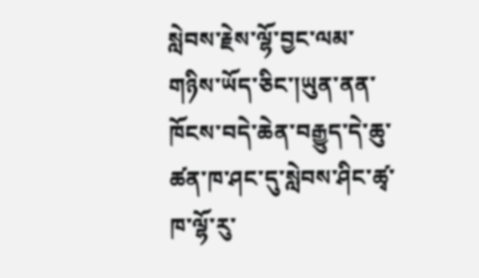སླེབས་རྗེས་ལྷོ་བྱང་ལམ་གཉིས་ཡོད་ཅིང་།ཡུན་ནན་ཁོངས་བདེ་ཆེན་བརྒྱུད་དེ་ཆུ་ཚན་ཁ་ཤང་དུ་སླེབས་ཤིང་ཚྭ་ཁ་ལྷོ་རུ་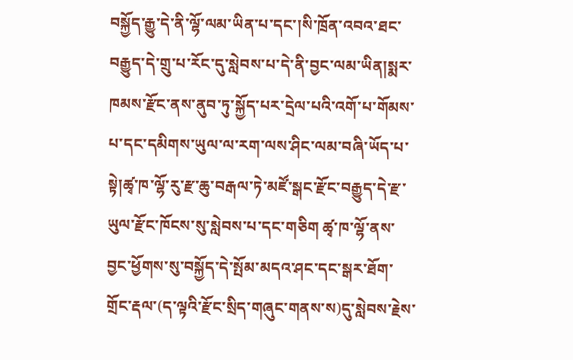བསྐྱོད་རྒྱུ་དེ་ནི་ལྷོ་ལམ་ཡིན་པ་དང་།སི་ཁྲོན་འབའ་ཐང་བརྒྱུད་དེ་གྲུ་པ་རོང་དུ་སླེབས་པ་དེ་ནི་བྱང་ལམ་ཡིན།སྨར་ཁམས་རྫོང་ནས་ནུབ་ཏུ་སྐྱོད་པར་དྲེལ་པའི་འགོ་པ་གོམས་པ་དང་དམིགས་ཡུལ་ལ་རག་ལས་ཤིང་ལམ་བཞི་ཡོད་པ་སྟེ།ཚྭ་ཁ་ལྷོ་རུ་རྫ་ཆུ་བརྒལ་ཏེ་མཛོ་སྒང་རྫོང་བརྒྱུད་དེ་རྫ་ཡུལ་རྫོང་ཁོངས་སུ་སླེབས་པ་དང་གཅིག ཚྭ་ཁ་ལྷོ་ནས་བྱང་ཕྱོགས་སུ་བསྐྱོད་དེ་སྤོམ་མདའ་ཤང་དང་སྒར་ཐོག་གྲོང་རྡལ་(ད་ལྟའི་རྫོང་སྲིད་གཞུང་གནས་ས)དུ་སླེབས་རྗེས་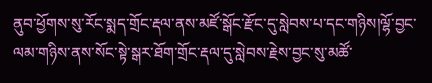ནུབ་ཕྱོགས་སུ་རོང་སྨད་གྲོང་རྡལ་ནས་མཛོ་སྒོང་རྫོང་དུ་སླེབས་པ་དང་གཉིས།ལྷོ་བྱང་ལམ་གཉིས་ནས་སོང་སྟེ་སྒར་ཐོག་གྲོང་རྡལ་དུ་སླེབས་རྗེས་བྱང་སུ་མཚོ་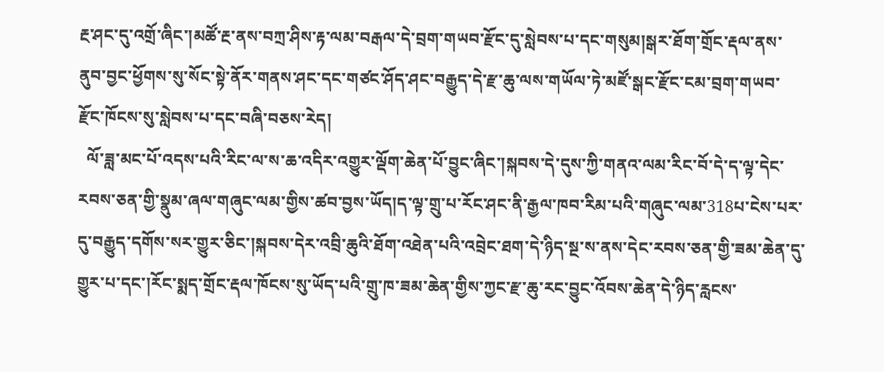རྔ་ཤང་དུ་འགྲོ་ཞིང་།མཚོ་རྔ་ནས་བཀྲ་ཤིས་རྟ་ལམ་བརྒལ་དེ་བྲག་གཡབ་རྫོང་དུ་སླེབས་པ་དང་གསུམ།སྒར་ཐོག་གྲོང་རྡལ་ནས་ནུབ་བྱང་ཕྱོགས་སུ་སོང་སྟེ་ནོར་གནས་ཤང་དང་གཙང་ཤོད་ཤང་བརྒྱུད་དེ་རྫ་ཆུ་ལས་གཡོལ་ཏེ་མཛོ་སྒང་རྫོང་ངམ་བྲག་གཡབ་རྫོང་ཁོངས་སུ་སླེབས་པ་དང་བཞི་བཅས་རེད།
  ལོ་ཟླ་མང་པོ་འདས་པའི་རིང་ལ་ས་ཆ་འདིར་འགྱུར་ལྡོག་ཆེན་པོ་བྱུང་ཞིང་།སྐབས་དེ་དུས་ཀྱི་གནའ་ལམ་རིང་བོ་དེ་ད་ལྟ་དེང་རབས་ཅན་གྱི་སྣུམ་ཞལ་གཞུང་ལམ་གྱིས་ཚབ་བྱས་ཡོད།ད་ལྟ་གྲུ་པ་རོང་ཤང་ནི་རྒྱལ་ཁབ་རིམ་པའི་གཞུང་ལམ་318པ་ངེས་པར་དུ་བརྒྱུད་དགོས་སར་གྱུར་ཅིང་།སྐབས་དེར་འབྲི་ཆུའི་ཐོག་འཐེན་པའི་འབྲེང་ཐག་དེ་ཉིད་སྔ་ས་ནས་དེང་རབས་ཅན་གྱི་ཟམ་ཆེན་དུ་གྱུར་པ་དང་།རོང་སྨད་གྲོང་རྡལ་ཁོངས་སུ་ཡོད་པའི་གྲུ་ཁ་ཟམ་ཆེན་གྱིས་ཀྱང་རྫ་ཆུ་རང་བྱུང་འོབས་ཆེན་དེ་ཉིད་རླངས་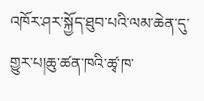འཁོར་ཤར་སྐྱོད་ཐུབ་པའི་ལམ་ཆེན་དུ་གྱུར་པ།ཆུ་ཚན་ཁའི་ཚྭ་ཁ་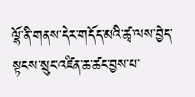ལྷོ་ནི་གནས་དེར་གདོད་མའི་ཚྭ་ལས་བྱེད་སྟངས་སྲུང་འཛིན་ཆ་ཚང་བྱས་པ་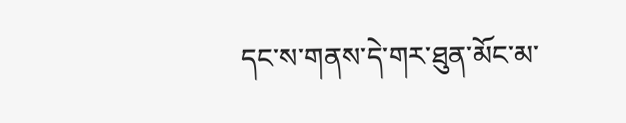དང་ས་གནས་དེ་གར་ཐུན་མོང་མ་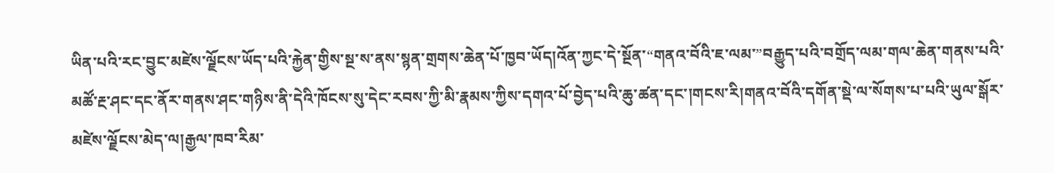ཡིན་པའི་རང་བྱུང་མཛེས་ལྗོངས་ཡོད་པའི་རྐྱེན་གྱིས་སྔ་ས་ནས་སྙན་གྲགས་ཆེན་པོ་ཁྱབ་ཡོད།འོན་ཀྱང་དེ་སྔོན་“གནའ་བོའི་ཇ་ལམ་”བརྒྱུད་པའི་བགྲོད་ལམ་གལ་ཆེན་གནས་པའི་མཚོ་རྔ་ཤང་དང་ནོར་གནས་ཤང་གཉིས་ནི་དེའི་ཁོངས་སུ་དེང་རབས་ཀྱི་མི་རྣམས་ཀྱིས་དགའ་པོ་བྱེད་པའི་ཆུ་ཚན་དང་།གངས་རི།གནའ་བོའི་དགོན་སྡེ་ལ་སོགས་པ་པའི་ཡུལ་སྒོར་མཛེས་ལྗོངས་མེད་ལ།རྒྱལ་ཁབ་རིམ་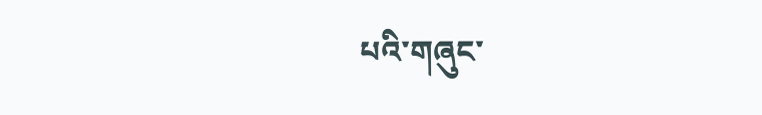པའི་གཞུང་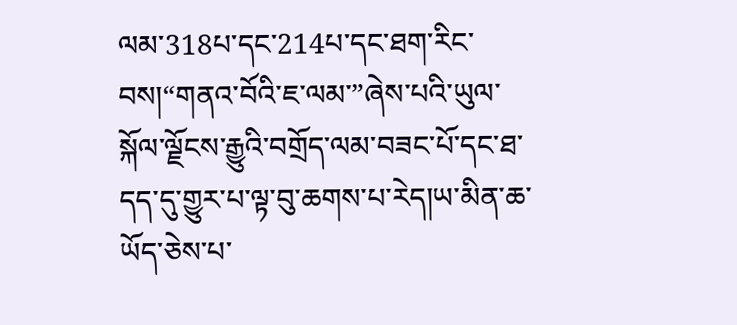ལམ་318པ་དང་214པ་དང་ཐག་རིང་བས།“གནའ་བོའི་ཇ་ལམ་”ཞེས་པའི་ཡུལ་སྐོལ་ལྗོངས་རྒྱུའི་བགྲོད་ལམ་བཟང་པོ་དང་ཐ་དད་དུ་གྱུར་པ་ལྟ་བུ་ཆགས་པ་རེད།ཡ་མིན་ཆ་ཡོད་ཅེས་པ་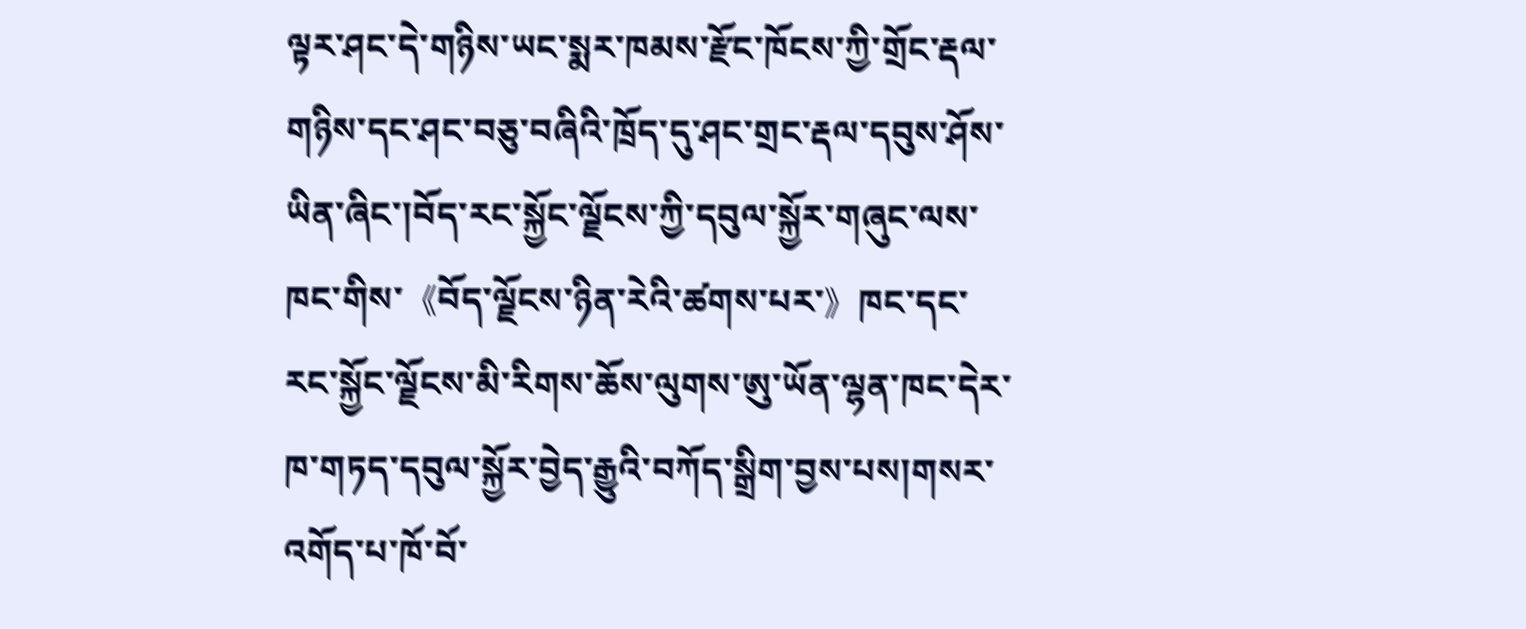ལྟར་ཤང་དེ་གཉིས་ཡང་སྨར་ཁམས་རྫོང་ཁོངས་ཀྱི་གྲོང་རྡལ་གཉིས་དང་ཤང་བཅུ་བཞིའི་ཁྲོད་དུ་ཤང་གྲང་རྡལ་དབུས་ཤོས་ཡིན་ཞིང་།བོད་རང་སྐྱོང་ལྗོངས་ཀྱི་དབུལ་སྐྱོར་གཞུང་ལས་ཁང་གིས་《བོད་ལྗོངས་ཉིན་རེའི་ཚགས་པར་》ཁང་དང་རང་སྐྱོང་ལྗོངས་མི་རིགས་ཆོས་ལུགས་ཨུ་ཡོན་ལྷན་ཁང་དེར་ཁ་གཏད་དབུལ་སྐྱོར་བྱེད་རྒྱུའི་བཀོད་སྒྲིག་བྱས་པས།གསར་འགོད་པ་ཁོ་བོ་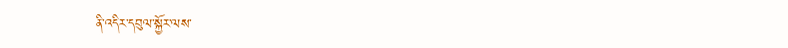ནི་འདིར་དབུལ་སྐྱོར་ལས་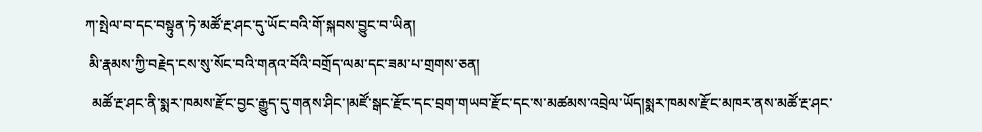ཀ་སྤེལ་བ་དང་བསྟུན་ཏེ་མཚོ་རྔ་ཤང་དུ་ཡོང་བའི་གོ་སྐབས་བྱུང་བ་ཡིན།
 མི་རྣམས་ཀྱི་བརྗེད་ངས་སུ་སོང་བའི་གནའ་བོའི་བགྲོད་ལམ་དང་ཟམ་པ་གྲགས་ཅན།
  མཚོ་རྔ་ཤང་ནི་སྨར་ཁམས་རྫོང་བྱང་རྒྱུད་དུ་གནས་ཤིང་།མཛོ་སྒང་རྫོང་དང་བྲག་གཡབ་རྫོང་དང་ས་མཚམས་འབྲེལ་ཡོད།སྨར་ཁམས་རྫོང་མཁར་ནས་མཚོ་རྔ་ཤང་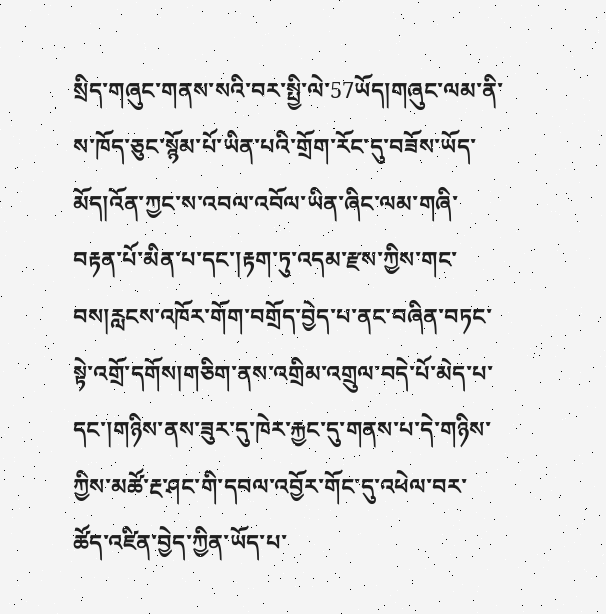སྲིད་གཞུང་གནས་སའི་བར་སྤྱི་ལེ་57ཡོད།གཞུང་ལམ་ནི་ས་ཁོད་ཅུང་སྙོམ་པོ་ཡིན་པའི་གྲོག་རོང་དུ་བཟོས་ཡོད་མོད།འོན་ཀྱང་ས་འབལ་འབོལ་ཡིན་ཞིང་ལམ་གཞི་བརྟན་པོ་མིན་པ་དང་།རྟག་ཏུ་འདམ་རྫས་ཀྱིས་གང་བས།རླངས་འཁོར་གོག་བགྲོད་བྱེད་པ་ནང་བཞིན་བཏང་སྟེ་འགྲོ་དགོས།གཅིག་ནས་འགྲིམ་འགྲུལ་བདེ་པོ་མེད་པ་དང་།གཉིས་ནས་ཟུར་དུ་ཁེར་རྐྱང་དུ་གནས་པ་དེ་གཉིས་ཀྱིས་མཚོ་རྔ་ཤང་གི་དབལ་འབྱོར་གོང་དུ་འཕེལ་བར་ཚོད་འཛིན་བྱེད་ཀྱིན་ཡོད་པ་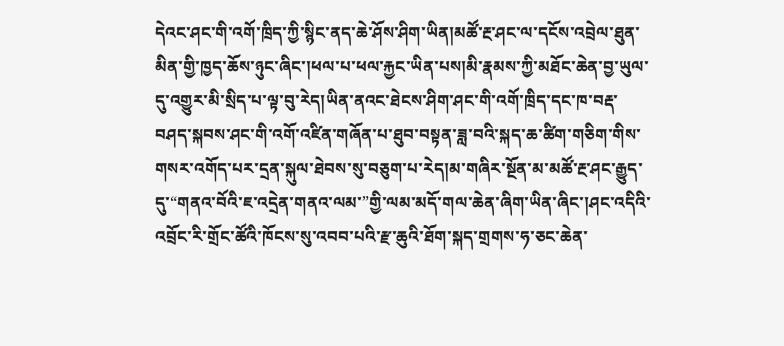དེའང་ཤང་གི་འགོ་ཁྲིད་ཀྱི་སྙིང་ནད་ཆེ་ཤོས་ཤིག་ཡིན།མཚོ་རྔ་ཤང་ལ་དངོས་འབྲེལ་ཐུན་མིན་གྱི་ཁྱད་ཆོས་ཉུང་ཞིང་།ཕལ་པ་ཕལ་རྐྱང་ཡིན་པས།མི་རྣམས་ཀྱི་མཐོང་ཆེན་བྱ་ཡུལ་དུ་འགྱུར་མི་སྲིད་པ་ལྟ་བུ་རེད།ཡིན་ནའང་ཐེངས་ཤིག་ཤང་གི་འགོ་ཁྲིད་དང་ཁ་བརྡ་བཤད་སྐབས་ཤང་གི་འགོ་འཛིན་གཞོན་པ་ཐུབ་བསྟན་ཟླ་བའི་སྐད་ཆ་ཚིག་གཅིག་གིས་གསར་འགོད་པར་དྲན་སྐུལ་ཐེབས་སུ་བཅུག་པ་རེད།མ་གཞིར་སྔོན་མ་མཚོ་རྔ་ཤང་རྒྱུད་དུ་“གནའ་བོའི་ཇ་འདྲེན་གནའ་ལམ་”གྱི་ལམ་མདོ་གལ་ཆེན་ཞིག་ཡིན་ཞིང་།ཤང་འདིའི་འབྲོང་རི་གྲོང་ཚོའི་ཁོངས་སུ་འབབ་པའི་རྫ་ཆུའི་ཐོག་སྐད་གྲགས་ཧ་ཅང་ཆེན་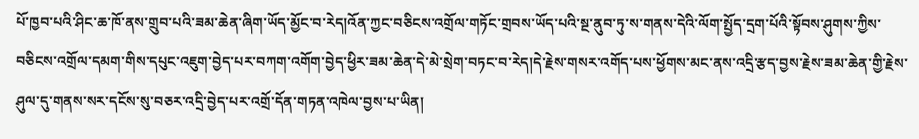པོ་ཁྱབ་པའི་ཤིང་ཆ་ཁོ་ནས་གྲུབ་པའི་ཟམ་ཆེན་ཞིག་ཡོད་མྱོང་བ་རེད།འོན་ཀྱང་བཅིངས་འགྲོལ་གཏོང་གྲབས་ཡོད་པའི་སྔ་ནུབ་ཏུ་ས་གནས་དེའི་ལོག་སྤྱོད་དྲག་པོའི་སྟོབས་ཤུགས་ཀྱིས་བཅིངས་འགྲོལ་དམག་གིས་དཔུང་འཇུག་བྱེད་པར་བཀག་འགོག་བྱེད་ཕྱིར་ཟམ་ཆེན་དེ་མེ་སྲེག་བཏང་བ་རེད།དེ་རྗེས་གསར་འགོད་པས་ཕྱོགས་མང་ནས་འདྲི་རྩད་བྱས་རྗེས་ཟམ་ཆེན་གྱི་རྗེས་ཤུལ་དུ་གནས་སར་དངོས་སུ་བཅར་འདྲི་བྱེད་པར་འགྲོ་དོན་གཏན་འཁེལ་བྱས་པ་ཡིན།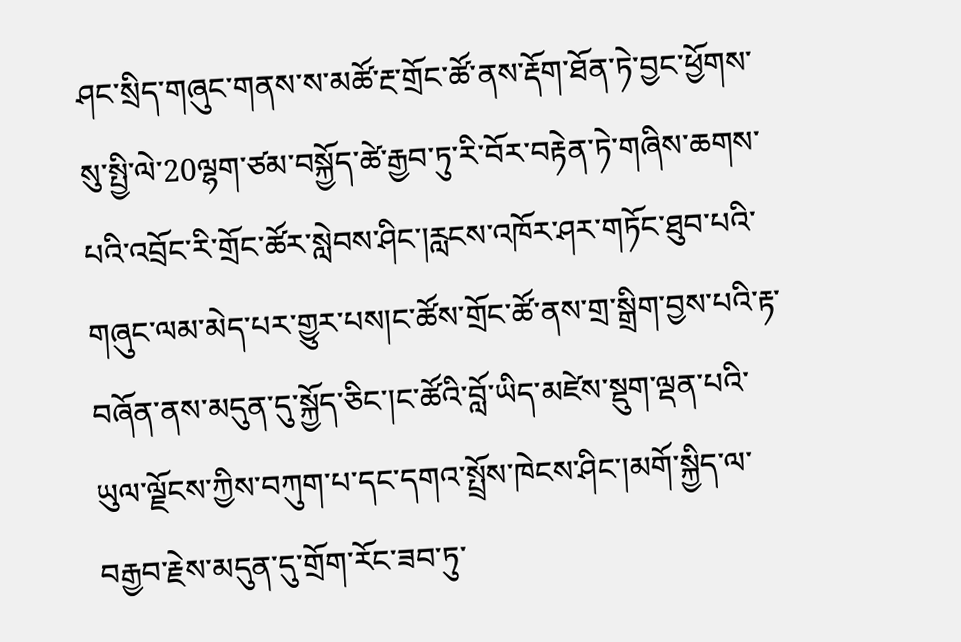ཤང་སྲིད་གཞུང་གནས་ས་མཚོ་རྔ་གྲོང་ཚོ་ནས་རྡོག་ཐོན་ཏེ་བྱང་ཕྱོགས་སུ་སྤྱི་ལེ་20ལྷག་ཙམ་བསྐྱོད་ཚེ་རྒྱབ་ཏུ་རི་བོར་བརྟེན་ཏེ་གཞིས་ཆགས་པའི་འབྲོང་རི་གྲོང་ཚོར་སླེབས་ཤིང་།རླངས་འཁོར་ཤར་གཏོང་ཐུབ་པའི་གཞུང་ལམ་མེད་པར་གྱུར་པས།ང་ཚོས་གྲོང་ཚོ་ནས་གྲ་སྒྲིག་བྱས་པའི་རྟ་བཞོན་ནས་མདུན་དུ་སྐྱོད་ཅིང་།ང་ཚོའི་བློ་ཡིད་མཛེས་སྡུག་ལྡན་པའི་ཡུལ་ལྗོངས་ཀྱིས་བཀུག་པ་དང་དགའ་སྤྲོས་ཁེངས་ཤིང་།མགོ་སྐྱིད་ལ་བརྒྱབ་རྗེས་མདུན་དུ་གྲོག་རོང་ཟབ་ཏུ་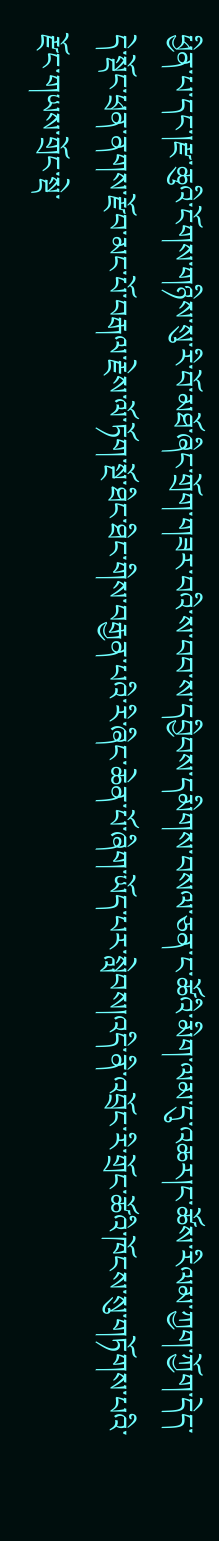ཕྱིན་པ་དང་།རྫ་ཆུའི་ངོགས་གཉིས་སུ་རི་བོ་མཐོ་ཞིང་གྲོག་གཟར་བའི་ས་བབ་ས་དབྱིབས་དམིགས་བསལ་ཅན་ང་ཚོའི་མིག་ལམ་དུ་འཆར།ང་ཚོས་རིལམ་ཀྱག་ཀྱོག་དེད་དེ་སྡོང་ཕྲན་ནགས་རྫོབ་མང་པོ་བརྒལ་རྗེས་ལོ་ཏོག་སྔོ་ཐིང་ཐིང་གིས་བརྒྱན་པའི་རི་ཞིང་ཆེན་པོ་ཞིག་ཡོད་པར་སླེབས།འདི་ནི་འབྲོང་རི་གྲོང་ཚོའི་ཁོངས་སུ་གཏོགས་པའི་རྫོང་གཡས་གྲོང་སྡེ་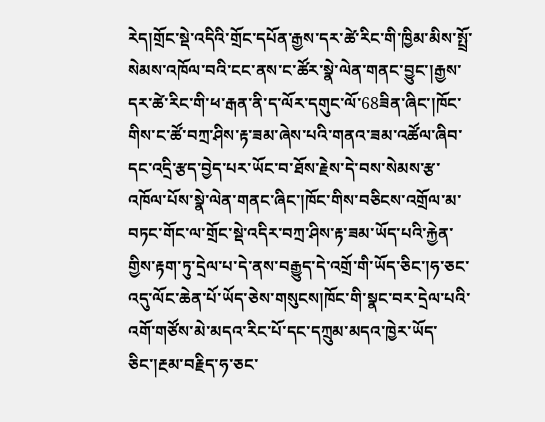རེད།གྲོང་སྡེ་འདིའི་གྲོང་དཔོན་རྒྱས་དར་ཚེ་རིང་གི་ཁྱིམ་མིས་སྤྲོ་སེམས་འཁོལ་བའི་ངང་ནས་ང་ཚོར་སྣེ་ལེན་གནང་བྱུང་།རྒྱས་དར་ཚེ་རིང་གི་ཕ་རྒན་ནི་ད་ལོར་དགུང་ལོ་68ཟིན་ཞིང་།ཁོང་གིས་ང་ཚོ་བཀྲ་ཤིས་རྟ་ཟམ་ཞེས་པའི་གནའ་ཟམ་འཚོལ་ཞིབ་དང་འདྲི་རྩད་བྱེད་པར་ཡོང་བ་ཐོས་རྗེས་དེ་བས་སེམས་རྩ་འཁོལ་པོས་སྣེ་ལེན་གནང་ཞིང་།ཁོང་གིས་བཅིངས་འགྲོལ་མ་བཏང་གོང་ལ་གྲོང་སྡེ་འདིར་བཀྲ་ཤིས་རྟ་ཟམ་ཡོད་པའི་རྐྱེན་གྱིས་རྟག་ཏུ་དྲེལ་པ་དེ་ནས་བརྒྱུད་དེ་འགྲོ་གི་ཡོད་ཅིང་།ཧ་ཅང་འདུ་ལོང་ཆེན་པོ་ཡོད་ཅེས་གསུངས།ཁོང་གི་སྣང་བར་དྲེལ་པའི་འགོ་གཙོས་མེ་མདའ་རིང་པོ་དང་དཀྲུམ་མདའ་ཁྱེར་ཡོད་ཅིང་།རྔམ་བརྗིད་ཧ་ཅང་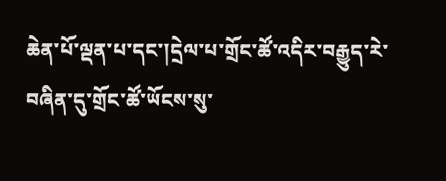ཆེན་པོ་ལྡན་པ་དང་།དྲེལ་པ་གྲོང་ཚོ་འདིར་བརྒྱུད་རེ་བཞིན་དུ་གྲོང་ཚོ་ཡོངས་སུ་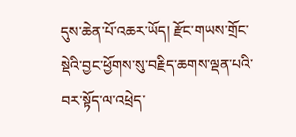དུས་ཆེན་པོ་འཆར་ཡོད། རྫོང་གཡས་གྲོང་སྡེའི་བྱང་ཕྱོགས་སུ་བརྗིད་ཆགས་ལྡན་པའི་བར་སྟོད་ལ་འཕྲེད་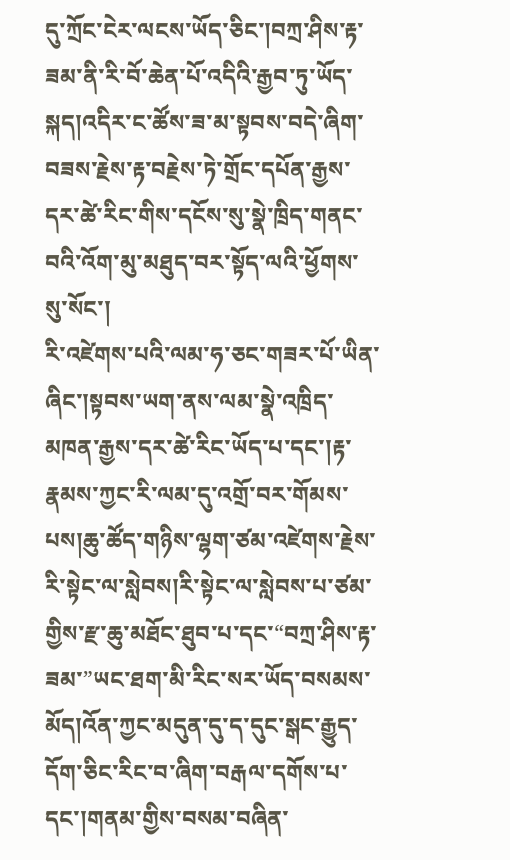དུ་ཀྲོང་ངེར་ལངས་ཡོད་ཅིང་།བཀྲ་ཤིས་རྟ་ཟམ་ནི་རི་བོ་ཆེན་པོ་འདིའི་རྒྱབ་ཏུ་ཡོད་སྐད།འདིར་ང་ཚོས་ཟ་མ་སྟབས་བདེ་ཞིག་བཟས་རྗེས་རྟ་བརྗེས་ཏེ་གྲོང་དཔོན་རྒྱས་དར་ཚེ་རིང་གིས་དངོས་སུ་སྣེ་ཁྲིད་གནང་བའི་འོག་མུ་མཐུད་བར་སྟོད་ལའི་ཕྱོགས་སུ་སོང་།
རི་འཛེགས་པའི་ལམ་ཧ་ཅང་གཟར་པོ་ཡིན་ཞིང་།སྟབས་ཡག་ནས་ལམ་སྣེ་འཁྲིད་མཁན་རྒྱས་དར་ཚེ་རིང་ཡོད་པ་དང་།རྟ་རྣམས་ཀྱང་རི་ལམ་དུ་འགྲོ་བར་གོམས་པས།ཆུ་ཚོད་གཉིས་ལྷག་ཙམ་འཛེགས་རྗེས་རི་སྟེང་ལ་སླེབས།རི་སྟེང་ལ་སླེབས་པ་ཙམ་གྱིས་རྫ་ཆུ་མཐོང་ཐུབ་པ་དང་“བཀྲ་ཤིས་རྟ་ཟམ་”ཡང་ཐག་མི་རིང་སར་ཡོད་བསམས་མོད།འོན་ཀྱང་མདུན་དུ་ད་དུང་སྒང་རྒྱུད་དོག་ཅིང་རིང་བ་ཞིག་བརྒལ་དགོས་པ་དང་།གནམ་གྱིས་བསམ་བཞིན་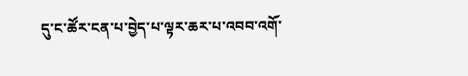དུ་ང་ཚོར་ངན་པ་བྱེད་པ་ལྟར་ཆར་པ་འབབ་འགོ་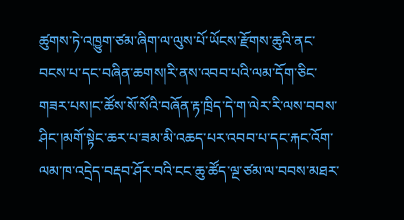ཚུགས་ཏེ་འཁྱུག་ཙམ་ཞིག་ལ་ལུས་པོ་ཡོངས་རྫོགས་ཆུའི་ནང་བངས་པ་དང་བཞིན་ཆགས།རི་ནས་འབབ་པའི་ལམ་དོག་ཅིང་གཟར་པས།ང་ཚོས་སོ་སོའི་བཞོན་རྟ་ཁྲིད་དེ་ག་ལེར་རི་ལས་བབས་ཤིང་།མགོ་སྟེང་ཆར་པ་ཟམ་མི་འཆད་པར་འབབ་པ་དང་རྐང་འོག་ལམ་ཁ་འདྲེད་བརྡབ་ཤོར་བའི་ངང་ཆུ་ཚོད་ལྔ་ཙམ་ལ་བབས་མཐར་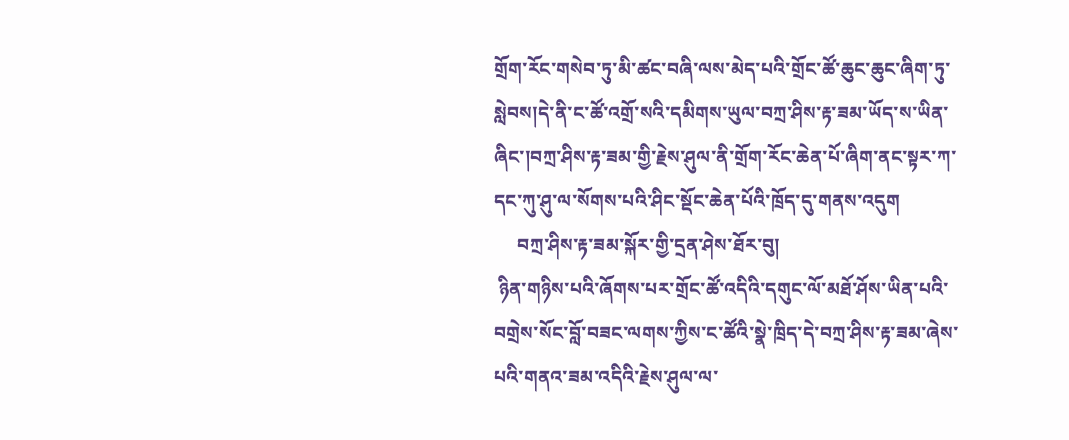གྲོག་རོང་གསེབ་ཏུ་མི་ཚང་བཞི་ལས་མེད་པའི་གྲོང་ཚོ་ཆུང་ཆུང་ཞིག་ཏུ་སླེབས།དེ་ནི་ང་ཚོ་འགྲོ་སའི་དམིགས་ཡུལ་བཀྲ་ཤིས་རྟ་ཟམ་ཡོད་ས་ཡིན་ཞིང་།བཀྲ་ཤིས་རྟ་ཟམ་གྱི་རྗེས་ཤུལ་ནི་གྲོག་རོང་ཆེན་པོ་ཞིག་ནང་སྟར་ཀ་དང་ཀུ་ཤུ་ལ་སོགས་པའི་ཤིང་སྡོང་ཆེན་པོའི་ཁྲོད་དུ་གནས་འདུག
     བཀྲ་ཤིས་རྟ་ཟམ་སྐོར་གྱི་དྲན་ཤེས་ཐོར་བུ།
 ཉིན་གཉིས་པའི་ཞོགས་པར་གྲོང་ཚོ་འདིའི་དགུང་ལོ་མཐོ་ཤོས་ཡིན་པའི་བགྲེས་སོང་བློ་བཟང་ལགས་ཀྱིས་ང་ཚོའི་སྣེ་ཁྲིད་དེ་བཀྲ་ཤིས་རྟ་ཟམ་ཞེས་པའི་གནའ་ཟམ་འདིའི་རྗེས་ཤུལ་ལ་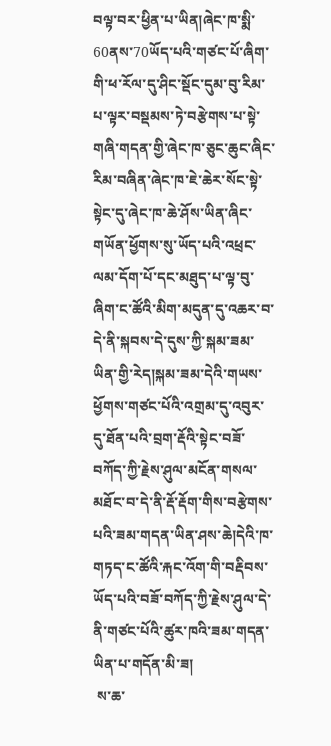བལྟ་བར་ཕྱིན་པ་ཡིན།ཞེང་ཁ་སྨི་60ནས་70ཡོད་པའི་གཙང་པོ་ཞིག་གི་ཕ་རོལ་དུ་ཤིང་སྡོང་དུམ་བུ་རིམ་པ་ལྟར་བསྡམས་ཏེ་བརྩེགས་པ་སྟེ་གཞི་གདན་གྱི་ཞེང་ཁ་ཅུང་ཆུང་ཞིང་རིམ་བཞིན་ཞེང་ཁ་ཇེ་ཆེར་སོང་སྟེ་སྟེང་དུ་ཞེང་ཁ་ཆེ་ཤོས་ཡིན་ཞིང་གཡོན་ཕྱོགས་སུ་ཡོད་པའི་འཕྲང་ལམ་དོག་པོ་དང་མཐུད་པ་ལྟ་བུ་ཞིག་ང་ཚོའི་མིག་མདུན་དུ་འཆར་བ་དེ་ནི་སྐབས་དེ་དུས་ཀྱི་སྐམ་ཟམ་ཡིན་གྱི་རེད།སྐམ་ཟམ་དེའི་གཡས་ཕྱོགས་གཙང་པོའི་འགྲམ་དུ་འབུར་དུ་ཐོན་པའི་བྲག་རྡོའི་སྟེང་བཟོ་བཀོད་ཀྱི་རྗེས་ཤུལ་མངོན་གསལ་མཐོང་བ་དེ་ནི་རྡོ་རྡོག་གིས་བརྩེགས་པའི་ཟམ་གདན་ཡིན་ཤས་ཆེ།དེའི་ཁ་གཏད་ང་ཚོའི་རྐང་འོག་གི་བརྡིབས་ཡོད་པའི་བཟོ་བཀོད་ཀྱི་རྗེས་ཤུལ་དེ་ནི་གཙང་པོའི་ཚུར་ཁའི་ཟམ་གདན་ཡིན་པ་གདོན་མི་ཟ།
 ས་ཆ་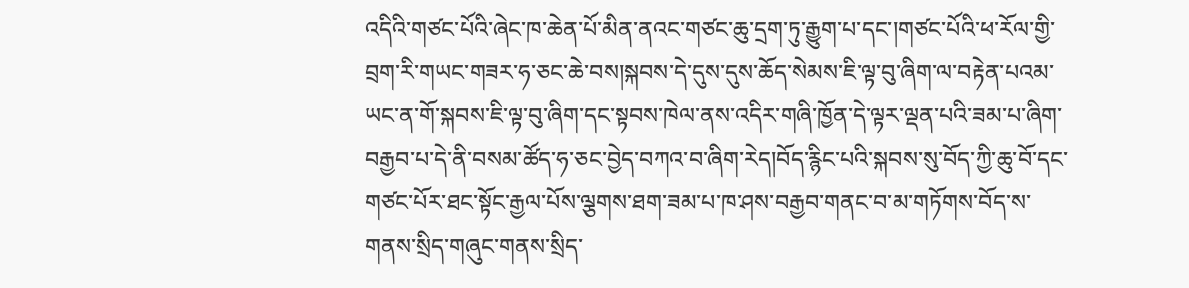འདིའི་གཙང་པོའི་ཞེང་ཁ་ཆེན་པོ་མིན་ནའང་གཙང་ཆུ་དྲག་ཏུ་རྒྱུག་པ་དང་།གཙང་པོའི་ཕ་རོལ་གྱི་བྲག་རི་གཡང་གཟར་ཧ་ཅང་ཆེ་བས།སྐབས་དེ་དུས་དུས་ཆོད་སེམས་ཇི་ལྟ་བུ་ཞིག་ལ་བརྟེན་པའམ་ཡང་ན་གོ་སྐབས་ཇི་ལྟ་བུ་ཞིག་དང་སྟབས་ཁེལ་ནས་འདིར་གཞི་ཁྱོན་དེ་ལྟར་ལྡན་པའི་ཟམ་པ་ཞིག་བརྒྱབ་པ་དེ་ནི་བསམ་ཚོད་ཧ་ཅང་བྱེད་བཀའ་བ་ཞིག་རེད།བོད་རྙིང་པའི་སྐབས་སུ་བོད་ཀྱི་ཆུ་བོ་དང་གཙང་པོར་ཐང་སྟོང་རྒྱལ་པོས་ལྕགས་ཐག་ཟམ་པ་ཁ་ཤས་བརྒྱབ་གནང་བ་མ་གཏོགས་བོད་ས་གནས་སྲིད་གཞུང་གནས་སྲིད་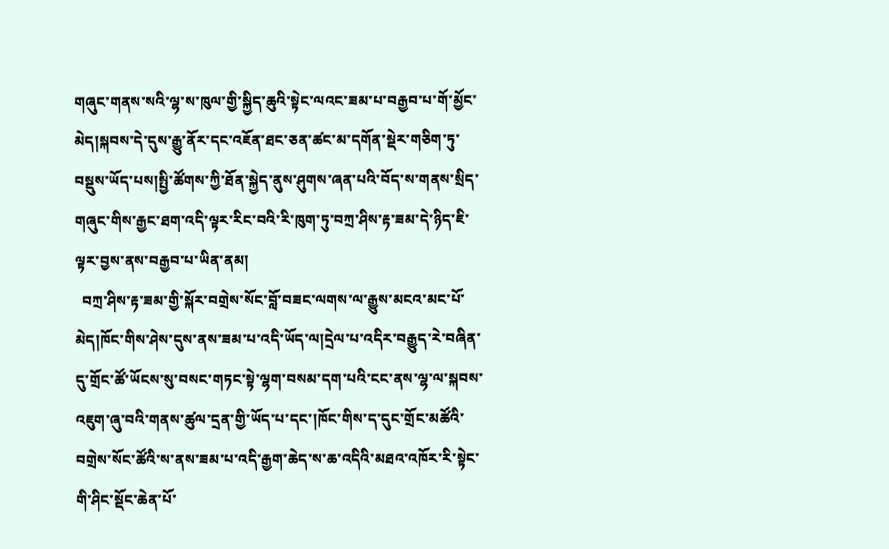གཞུང་གནས་སའི་ལྷ་ས་ཁུལ་གྱི་སྐྱིད་ཆུའི་སྟེང་ལའང་ཟམ་པ་བརྒྱབ་པ་གོ་མྱོང་མེད།སྐབས་དེ་དུས་རྒྱུ་ནོར་དང་འཇོན་ཐང་ཅན་ཚང་མ་དགོན་སྡེར་གཅིག་ཏུ་བསྡུས་ཡོད་པས།སྤྱི་ཚོགས་ཀྱི་ཐོན་སྐྱེད་ནུས་ཤུགས་ཞན་པའི་བོད་ས་གནས་སྲིད་གཞུང་གིས་རྒྱང་ཐག་འདི་ལྟར་རིང་བའི་རི་ཁུག་ཏུ་བཀྲ་ཤིས་རྟ་ཟམ་དེ་ཉིད་ཇི་ལྟར་བྱས་ནས་བརྒྱབ་པ་ཡིན་ནམ།
  བཀྲ་ཤིས་རྟ་ཟམ་གྱི་སྐོར་བགྲེས་སོང་བློ་བཟང་ལགས་ལ་རྒྱུས་མངའ་མང་པོ་མེད།ཁོང་གིས་ཤེས་དུས་ནས་ཟམ་པ་འདི་ཡོད་ལ།དྲེལ་པ་འདིར་བརྒྱུད་རེ་བཞིན་དུ་གྲོང་ཚོ་ཡོངས་སུ་བསང་གཏང་སྟེ་ལྷག་བསམ་དག་པའི་ངང་ནས་ལྷ་ལ་སྐབས་འཇུག་ཞུ་བའི་གནས་ཚུལ་དྲན་གྱི་ཡོད་པ་དང་།ཁོང་གིས་ད་དུང་གྲོང་མཚོའི་བགྲེས་སོང་ཚོའི་ས་ནས་ཟམ་པ་འདི་རྒྱག་ཆེད་ས་ཆ་འདིའི་མཐའ་འཁོར་རི་སྟེང་གི་ཤིང་སྡོང་ཆེན་པོ་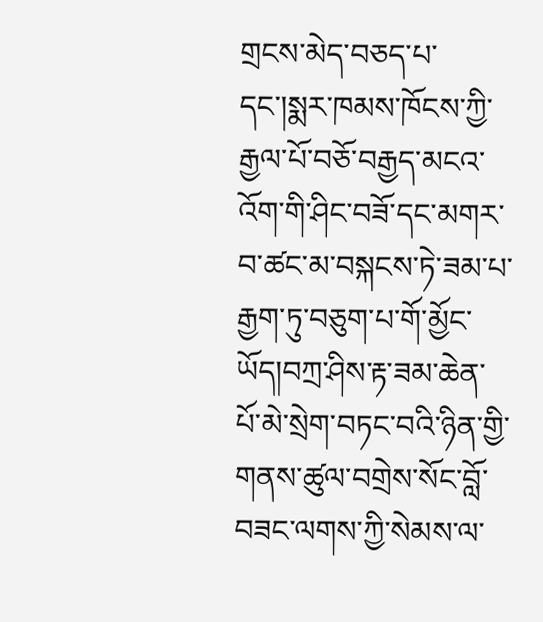གྲངས་མེད་བཅད་པ་དང་།སྨར་ཁམས་ཁོངས་ཀྱི་རྒྱལ་པོ་བཅོ་བརྒྱད་མངའ་འོག་གི་ཤིང་བཟོ་དང་མགར་བ་ཚང་མ་བསྐངས་ཏེ་ཟམ་པ་རྒྱག་ཏུ་བཅུག་པ་གོ་མྱོང་ཡོད།བཀྲ་ཤིས་རྟ་ཟམ་ཆེན་པོ་མེ་སྲེག་བཏང་བའི་ཉིན་གྱི་གནས་ཚུལ་བགྲེས་སོང་བློ་བཟང་ལགས་ཀྱི་སེམས་ལ་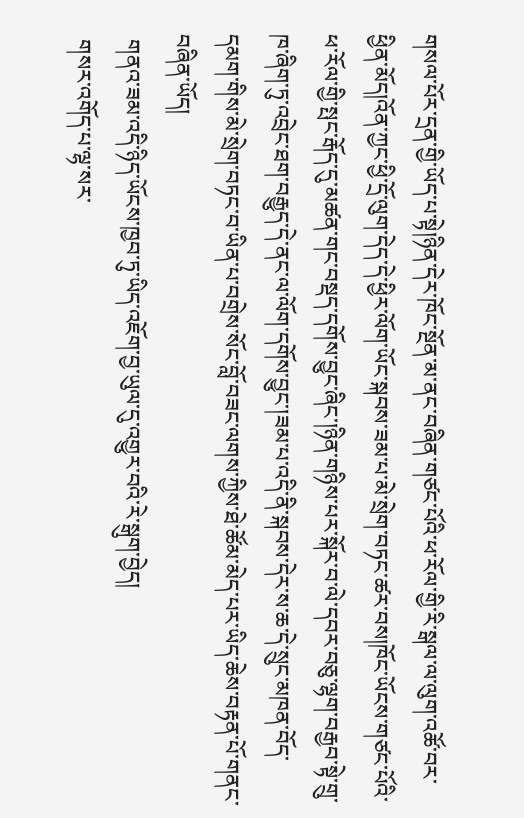གསལ་པོར་དྲན་གྱི་ཡོད་པ་སྟེ།ཉིན་དེར་ཁོང་སྔོན་མ་ནང་བཞིན་གཙང་པོའི་ཕ་རོལ་གྱི་རི་སྒལ་ལ་ལུག་འཚོ་བར་ཕྱིན་མོད།འོན་ཀྱང་ཕྱི་དྲོ་ལུག་དེད་དེ་ཕྱིར་ལོག་ཡོང་སྐབས་ཟམ་པ་མེ་སྲེག་བཏང་ཚར་བས།ཁོང་ཡོངས་གཙང་པོའི་ཕ་རོལ་གྱི་སྤང་རྒོད་དུ་མཚན་གང་བསྡད་དགོས་བྱུང་ཞིང་།ཉིན་གཉིས་པར་སྐོར་བ་ལེ་དབར་བཅུ་ལྷག་བརྒྱབ་སྟེ་གྲུ་ཁ་ཞིག་ཏུ་འབྲེང་ཐག་བརྒྱུད་དེ་ནང་ལ་ལོག་དགོས་བྱུང་།ཟམ་པ་འདི་ནི་སྐབས་དེར་ས་ཆ་དེ་སྲུང་མཁན་བོད་དམག་གིས་མེ་སྲེག་བཏང་བ་ཡིན་པ་བགྲེས་སོང་བློ་བཟང་ལགས་ཀྱིས་ཐེ་ཚོམ་མེད་པར་ཡིད་ཆེས་བརྟན་པོ་གནང་བཞིན་ཡོད།
 གནའ་ཟམ་འདི་ཉིད་ཡོངས་ཁྱབ་ཏུ་ཡིད་འཇོག་བྱ་ཡུལ་དུ་འགྱུར་བའི་རེ་སྒུག་བྱེད།
 གསར་འགོད་པ་ལྷ་སར་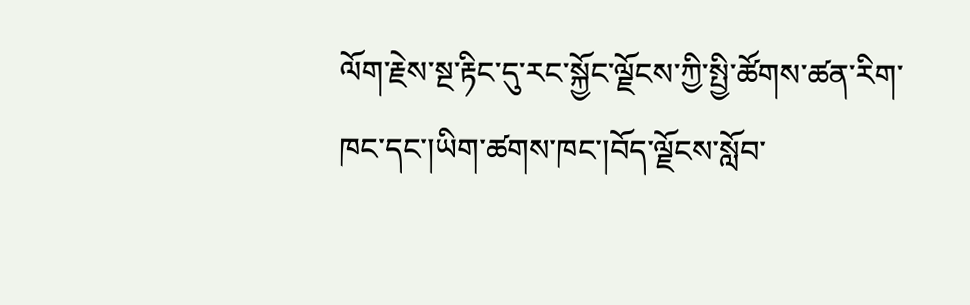ལོག་རྗེས་སྔ་རྟིང་དུ་རང་སྐྱོང་ལྗོངས་ཀྱི་སྤྱི་ཚོགས་ཚན་རིག་ཁང་དང་།ཡིག་ཚགས་ཁང་།བོད་ལྗོངས་སློབ་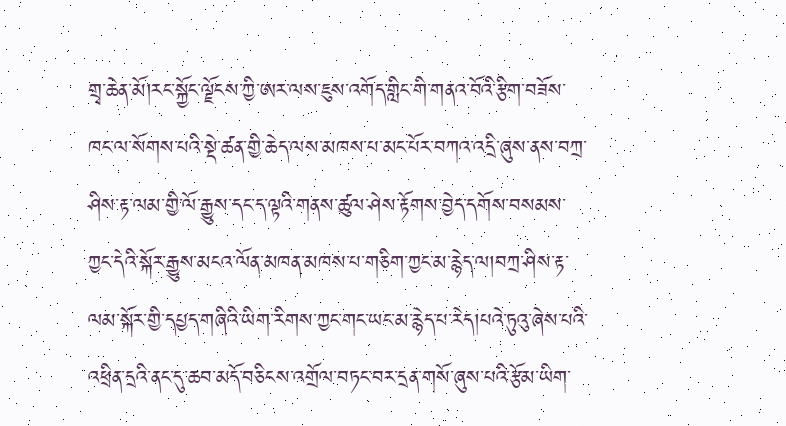གྲྭ་ཆེན་མོ།རང་སྐྱོང་ལྗོངས་ཀྱི་ཨར་ལས་ཇུས་འགོད་གླིང་གི་གནའ་བོའི་རྩིག་བཟོས་ཁང་ལ་སོགས་པའི་སྡེ་ཚན་གྱི་ཆེད་ལས་མཁས་པ་མང་པོར་བཀའ་འདྲི་ཞུས་ནས་བཀྲ་ཤིས་རྟ་ལམ་གྱི་ལོ་རྒྱུས་དང་ད་ལྟའི་གནས་ཚུལ་ཤེས་རྟོགས་བྱེད་དགོས་བསམས་ཀྱང་དེའི་སྐོར་རྒྱུས་མངའ་ལོན་མཁན་མཁས་པ་གཅིག་ཀྱང་མ་རྙེད་ལ།བཀྲ་ཤིས་རྟ་ལམ་སྐོར་གྱི་དཔྱད་གཞིའི་ཡིག་རིགས་ཀྱང་གང་ཡང་མ་རྙེད་པ་རེད།པའེ་ཏུའུ་ཞེས་པའི་འཕྲིན་དྲའི་ནང་དུ་ཆབ་མདོ་བཅིངས་འགྲོལ་བཏང་བར་དྲན་གསོ་ཞུས་པའི་རྩོམ་ཡིག་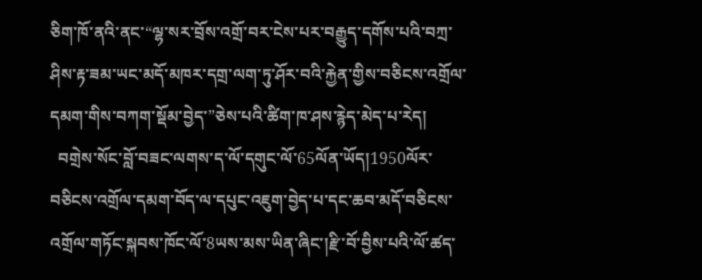ཅིག་ཁོ་ནའི་ནང་“ལྷ་སར་བྲོས་འགྲོ་བར་ངེས་པར་བརྒྱུད་དགོས་པའི་བཀྲ་ཤིས་རྟ་ཟམ་ཡང་མདོ་མཁར་དགྲ་ལག་ཏུ་ཤོར་བའི་རྐྱེན་གྱིས་བཅིངས་འགྲོལ་དམག་གིས་བཀག་སྡོམ་བྱེད་”ཅེས་པའི་ཚིག་ཁ་ཤས་རྙེད་མེད་པ་རེད།
  བགྲེས་སོང་བློ་བཟང་ལགས་ད་ལོ་དགུང་ལོ་65ལོན་ཡོད།1950ལོར་བཅིངས་འགྲོལ་དམག་བོད་ལ་དཔུང་འཇུག་བྱེད་པ་དང་ཆབ་མདོ་བཅིངས་འགྲོལ་གཏོང་སྐབས་ཁོང་ལོ་8ཡས་མས་ཡིན་ཞིང་།རྫི་བོ་བྱིས་པའི་ལོ་ཚད་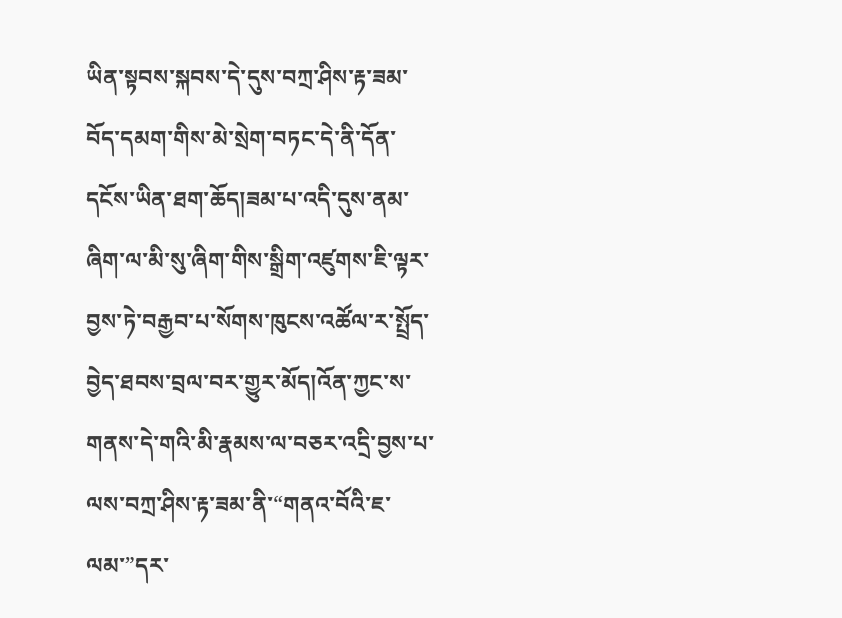ཡིན་སྟབས་སྐབས་དེ་དུས་བཀྲ་ཤིས་རྟ་ཟམ་བོད་དམག་གིས་མེ་སྲེག་བཏང་དེ་ནི་དོན་དངོས་ཡིན་ཐག་ཆོད།ཟམ་པ་འདི་དུས་ནམ་ཞིག་ལ་མི་སུ་ཞིག་གིས་སྒྲིག་འཛུགས་ཇི་ལྟར་བྱས་ཏེ་བརྒྱབ་པ་སོགས་ཁུངས་འཚོལ་ར་སྤྲོད་བྱེད་ཐབས་བྲལ་བར་གྱུར་མོད།འོན་ཀྱང་ས་གནས་དེ་གའི་མི་རྣམས་ལ་བཅར་འདྲི་བྱས་པ་ལས་བཀྲ་ཤིས་རྟ་ཟམ་ནི་“གནའ་བོའི་ཇ་ལམ་”དར་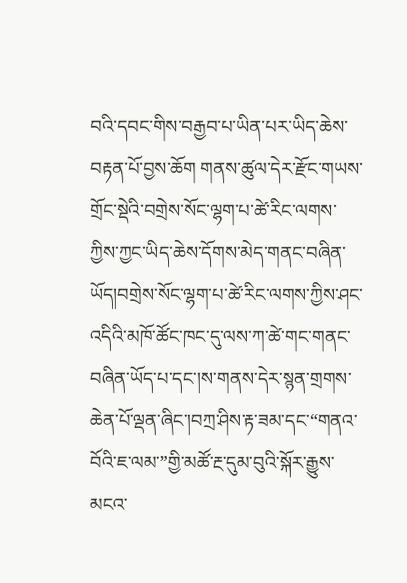བའི་དབང་གིས་བརྒྱབ་པ་ཡིན་པར་ཡིད་ཆེས་བརྟན་པོ་བྱས་ཆོག གནས་ཚུལ་དེར་རྫོང་གཡས་གྲོང་སྡེའི་བགྲེས་སོང་ལྷག་པ་ཚེ་རིང་ལགས་ཀྱིས་ཀྱང་ཡིད་ཆེས་དོགས་མེད་གནང་བཞིན་ཡོད།བགྲེས་སོང་ལྷག་པ་ཚེ་རིང་ལགས་ཀྱིས་ཤང་འདིའི་མཁོ་ཚོང་ཁང་དུ་ལས་ཀ་ཚེ་གང་གནང་བཞིན་ཡོད་པ་དང་།ས་གནས་དེར་སྙན་གྲགས་ཆེན་པོ་ལྡན་ཞིང་།བཀྲ་ཤིས་རྟ་ཟམ་དང་“གནའ་བོའི་ཇ་ལམ་”གྱི་མཚོ་རྔ་དུམ་བུའི་སྐོར་རྒྱུས་མངའ་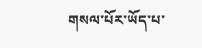གསལ་པོར་ཡོད་པ་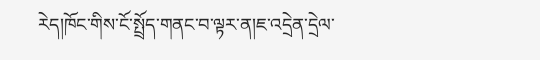རེད།ཁོང་གིས་ངོ་སྤྲོད་གནང་བ་ལྟར་ན།ཇ་འདྲེན་དྲེལ་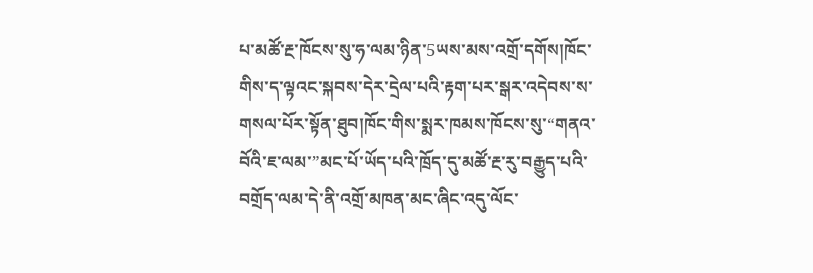པ་མཚོ་རྔ་ཁོངས་སུ་ཧ་ལམ་ཉིན་5ཡས་མས་འགྲོ་དགོས།ཁོང་གིས་ད་ལྟའང་སྐབས་དེར་དྲེལ་པའི་རྟག་པར་སྒར་འདེབས་ས་གསལ་པོར་སྟོན་ཐུབ།ཁོང་གིས་སྨར་ཁམས་ཁོངས་སུ་“གནའ་བོའི་ཇ་ལམ་”མང་པོ་ཡོད་པའི་ཁྲོད་དུ་མཚོ་རྔ་རུ་བརྒྱུད་པའི་བགྲོད་ལམ་དེ་ནི་འགྲོ་མཁན་མང་ཞིང་འདུ་ལོང་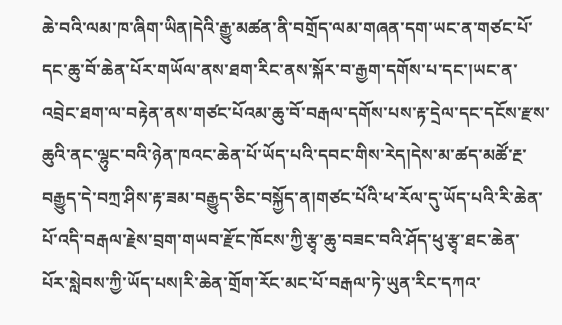ཆེ་བའི་ལམ་ཁ་ཞིག་ཡིན།དེའི་རྒྱུ་མཚན་ནི་བགྲོད་ལམ་གཞན་དག་ཡང་ན་གཙང་པོ་དང་ཆུ་བོ་ཆེན་པོར་གཡོལ་ནས་ཐག་རིང་ནས་སྐོར་བ་རྒྱག་དགོས་པ་དང་།ཡང་ན་འབྲེང་ཐག་ལ་བརྟེན་ནས་གཙང་པོའམ་ཆུ་བོ་བརྒལ་དགོས་པས་རྟ་དྲེལ་དང་དངོས་རྫས་ཆུའི་ནང་ལྷུང་བའི་ཉེན་ཁའང་ཆེན་པོ་ཡོད་པའི་དབང་གིས་རེད།དེས་མ་ཚད་མཚོ་རྔ་བརྒྱུད་དེ་བཀྲ་ཤིས་རྟ་ཟམ་བརྒྱུད་ཅིང་བསྐྱོད་ན།གཙང་པོའི་ཕ་རོལ་དུ་ཡོད་པའི་རི་ཆེན་པོ་འདི་བརྒལ་རྗེས་བྲག་གཡབ་རྫོང་ཁོངས་ཀྱི་རྩྭ་ཆུ་བཟང་བའི་ཤོད་ཕུ་རྩྭ་ཐང་ཆེན་པོར་སླེབས་ཀྱི་ཡོད་པས།རི་ཆེན་གྲོག་རོང་མང་པོ་བརྒལ་ཏེ་ཡུན་རིང་དཀའ་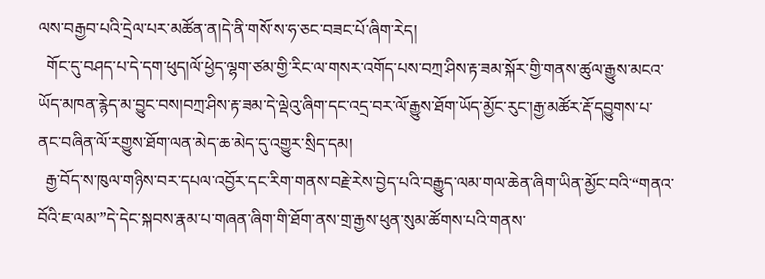ལས་བརྒྱབ་པའི་དྲེལ་པར་མཚོན་ན།དེ་ནི་གསོ་ས་ཧ་ཅང་བཟང་པོ་ཞིག་རེད།
  གོང་དུ་བཤད་པ་དེ་དག་ཕུད།ལོ་ཕྱེད་ལྷག་ཙམ་གྱི་རིང་ལ་གསར་འགོད་པས་བཀྲ་ཤིས་རྟ་ཟམ་སྐོར་གྱི་གནས་ཚུལ་རྒྱུས་མངའ་ཡོད་མཁན་རྙེད་མ་བྱུང་བས།བཀྲ་ཤིས་རྟ་ཟམ་དེ་ལྡེའུ་ཞིག་དང་འདྲ་བར་ལོ་རྒྱུས་ཐོག་ཡོད་མྱོང་རུང་།རྒྱ་མཚོར་རྡོ་དབྱུགས་པ་ནང་བཞིན་ལོ་རགྱུས་ཐོག་ལན་མེད་ཆ་མེད་དུ་འགྱུར་སྲིད་དམ།
  རྒྱ་བོད་ས་ཁུལ་གཉིས་བར་དཔལ་འབྱོར་དང་རིག་གནས་བརྗེ་རེས་བྱེད་པའི་བརྒྱུད་ལམ་གལ་ཆེན་ཞིག་ཡིན་མྱོང་བའི་“གནའ་བོའི་ཇ་ལམ་”དེ་དེང་སྐབས་རྣམ་པ་གཞན་ཞིག་གི་ཐོག་ནས་གྲ་རྒྱས་ཕུན་སུམ་ཚོགས་པའི་གནས་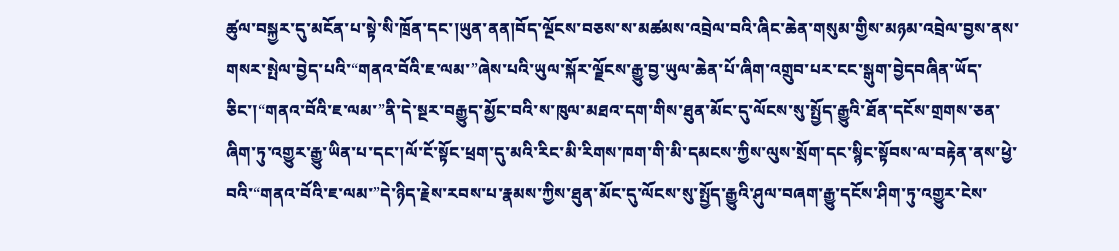ཚུལ་བསྐྱར་དུ་མངོན་པ་སྟེ་སི་ཁྲོན་དང་།ཡུན་ནན།བོད་ལྔོངས་བཅས་ས་མཚམས་འབྲེལ་བའི་ཞིང་ཆེན་གསུམ་གྱིས་མཉམ་འབྲེལ་བྱས་ནས་གསར་སྤེལ་བྱེད་པའི་“གནའ་བོའི་ཇ་ལམ་”ཞེས་པའི་ཡུལ་སྐོར་ལྗོངས་རྒྱུ་བྱ་ཡུལ་ཆེན་པོ་ཞིག་འགྲུབ་པར་ངང་སྒུག་བྱེདབཞིན་ཡོད་ཅིང་།“གནའ་བོའི་ཇ་ལམ་”ནི་དེ་སྔར་བརྒྱུད་མྱོང་བའི་ས་ཁུལ་མཐའ་དག་གིས་ཐུན་མོང་དུ་ལོངས་སུ་སྤྱོད་རྒྱུའི་ཐོན་དངོས་གྲགས་ཅན་ཞིག་ཏུ་འགྱུར་རྒྱུ་ཡིན་པ་དང་།ལོ་ངོ་སྟོང་ཕྲག་དུ་མའི་རིང་མི་རིགས་ཁག་གི་མི་དམངས་ཀྱིས་ལུས་སྲོག་དང་སྙིང་སྟོབས་ལ་བརྟེན་ནས་ཕྱེ་བའི་“གནའ་བོའི་ཇ་ལམ་”དེ་ཉིད་རྗེས་རབས་པ་རྣམས་ཀྱིས་ཐུན་མོང་དུ་ལོངས་སུ་སྤྱོད་རྒྱུའི་ཤུལ་བཞག་རྒྱུ་དངོས་ཤིག་ཏུ་འགྱུར་ངེས་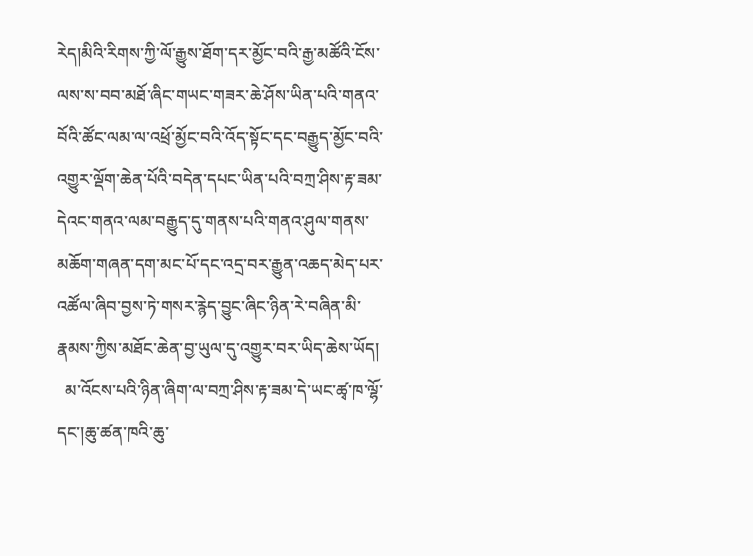རེད།མིའི་རིགས་ཀྱི་ལོ་རྒྱུས་ཐོག་དར་མྱོང་བའི་རྒྱ་མཚོའི་ངོས་ལས་ས་བབ་མཐོ་ཞིང་གཡང་གཟར་ཆེ་ཤོས་ཡིན་པའི་གནའ་བོའི་ཚོང་ལམ་ལ་འཕྲོ་མྱོང་བའི་འོད་སྟོང་དང་བརྒྱུད་མྱོང་བའི་འགྱུར་ལྡོག་ཆེན་པོའི་བདེན་དཔང་ཡིན་པའི་བཀྲ་ཤིས་རྟ་ཟམ་དེའང་གནའ་ལམ་བརྒྱུད་དུ་གནས་པའི་གནའ་ཤུལ་གནས་མཆོག་གཞན་དག་མང་པོ་དང་འདྲ་བར་རྒྱུན་འཆད་མེད་པར་འཚོལ་ཞིབ་བྱས་ཏེ་གསར་རྙེད་བྱུང་ཞིང་ཉིན་རེ་བཞིན་མི་རྣམས་ཀྱིས་མཐོང་ཆེན་བྱ་ཡུལ་དུ་འགྱུར་བར་ཡིད་ཆེས་ཡོད།
  མ་འོངས་པའི་ཉིན་ཞིག་ལ་བཀྲ་ཤིས་རྟ་ཟམ་དེ་ཡང་ཚྭ་ཁ་ལྷོ་དང་།ཆུ་ཚན་ཁའི་ཆུ་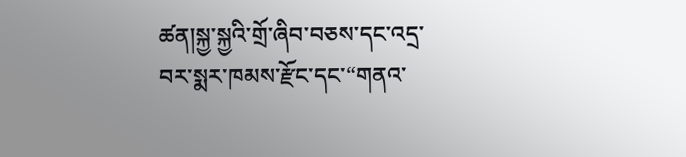ཚན།སྐྱ་སྐྱའི་གྲོ་ཞིབ་བཅས་དང་འདྲ་བར་སྨར་ཁམས་རྫོང་དང་“གནའ་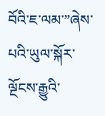བོའི་ཇ་ལམ་”ཞེས་པའི་ཡུལ་སྐོར་ལྔོངས་རྒྱུའི་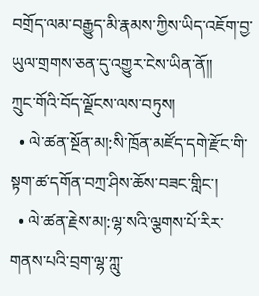བགྲོད་ལམ་བརྒྱུད་མི་རྣམས་ཀྱིས་ཡིད་འཇོག་བྱ་ཡུལ་གྲགས་ཅན་དུ་འགྱུར་ངེས་ཡིན་ནོ།།      ཀྲུང་གོའི་བོད་ལྗོངས་ལས་བཏུས།
  • ལེ་ཚན་སྔོན་མ།:སི་ཁྲོན་མཛོད་དགེ་རྫོང་གི་སྟག་ཚ་དགོན་བཀྲ་ཤིས་ཆོས་བཟང་གླིང་།
  • ལེ་ཚན་རྗེས་མ།:ལྷ་སའི་ལྕགས་པོ་རིར་གནས་པའི་བྲག་ལྷ་ཀླུ་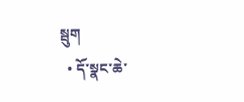སྦུག
  • དོ་སྣང་ཆེ་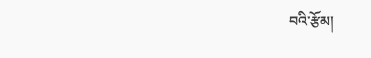བའི་རྩོམ།